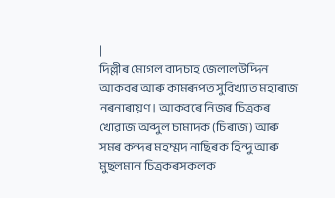|
দিল্লীৰ মোগল বাদচাহ জেলালউদ্দিন আকবৰ আৰু কামৰূপত সুবিখ্যাত মহাৰাজ নৰনাৰায়ণ। আকবৰে নিজৰ চিত্ৰকৰ খোৱাজ অব্দুল চামাদক (চিৰাজ) আৰু সমৰ কন্দৰ মহম্মদ নাছিৰক হিন্দু আৰু মুছলমান চিত্ৰকৰসকলক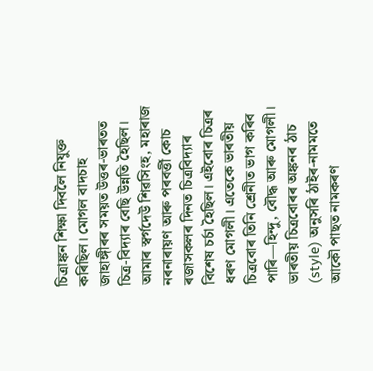চিত্ৰাঙ্কন শিক্ষা দিবলৈ নিযুক্ত কৰিছিল। মোগল বাদচাহ জাহাঙ্গীৰৰ সময়ত উত্তৰ-ভাৰতত চিত্ৰ-বিদ্যাৰ বেছি উন্নতি হৈছিল। আমাৰ স্বৰ্গদেউ শিৱসিংহ, মহাৰাজ নৰনাৰায়ণ আৰু পৰবৰ্ত্তী কোচ ৰজাসকলৰ দিনত চিত্ৰবিদ্যাৰ বিশেষ চৰ্চা হৈছিল। এইবোৰ চিত্ৰৰ ধৰণ মোগলী। এতেকে ভাৰতীয় চিত্ৰবোৰ তিনি শ্ৰেনীত ভাগ কৰিব পাৰি—হিন্দু, বৌদ্ধ আৰু মোগলী। ভাৰতীয় চিত্ৰবোৰৰ অঙ্কনৰ ঠাচ (style) অনুসৰি ঠাইৰ-নামমতে আকৌ পাছত নামকৰণ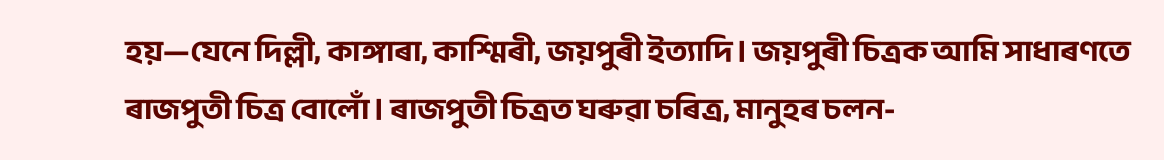হয়—যেনে দিল্লী, কাঙ্গাৰা, কাশ্মিৰী, জয়পুৰী ইত্যাদি। জয়পুৰী চিত্ৰক আমি সাধাৰণতে ৰাজপুতী চিত্ৰ বোলোঁ। ৰাজপুতী চিত্ৰত ঘৰুৱা চৰিত্ৰ, মানুহৰ চলন-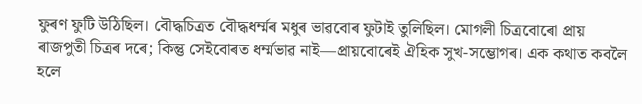ফুৰণ ফুটি উঠিছিল। বৌদ্ধচিত্ৰত বৌদ্ধধৰ্ম্মৰ মধুৰ ভাৱবোৰ ফুটাই তুলিছিল। মোগলী চিত্ৰবোৰো প্ৰায় ৰাজপুতী চিত্ৰৰ দৰে; কিন্তু সেইবোৰত ধৰ্ম্মভাৱ নাই—প্ৰায়বোৰেই ঐহিক সুখ-সম্ভোগৰ। এক কথাত কবলৈ হলে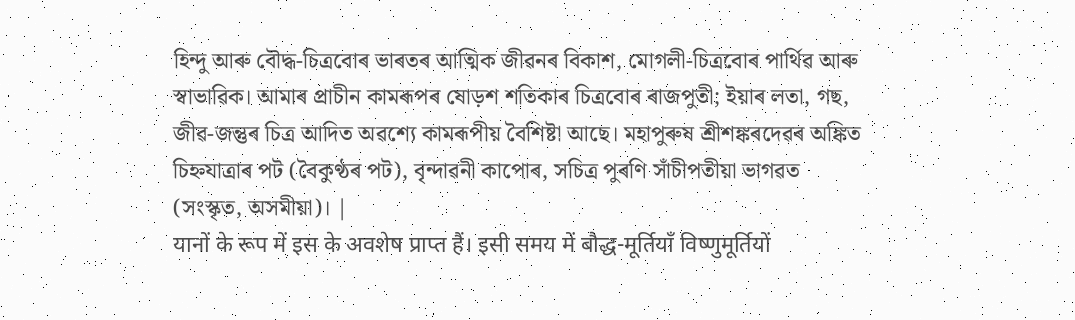হিন্দু আৰু বৌদ্ধ-চিত্ৰবোৰ ভাৰতৰ আত্মিক জীৱনৰ বিকাশ, মোগলী-চিত্ৰবোৰ পাৰ্থিৱ আৰু স্বাভাৱিক। আমাৰ প্ৰাচীন কামৰূপৰ ষোড়শ শতিকাৰ চিত্ৰবোৰ ৰাজপুতী; ইয়াৰ লতা, গছ, জীৱ-জন্তুৰ চিত্ৰ আদিত অৱশ্যে কামৰূপীয় বৈশিষ্টা আছে। মহাপুৰুষ শ্ৰীশঙ্কৰদেৱৰ অঙ্কিত চিহ্নযাত্ৰাৰ পট (বৈকুণ্ঠৰ পট), বৃন্দাৱনী কাপোৰ, সচিত্ৰ পুৰণি সাঁচীপতীয়া ভাগৱত (সংস্কৃত, অসমীয়া)। |
यानों के रूप में इस के अवशेष प्राप्त हैं। इसी समय में बौद्ध-मूर्तियाँ विष्णुमूर्तियों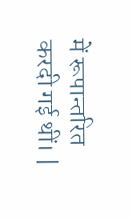में रूपान्तरित करदी गई थीं। |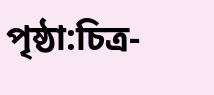পৃষ্ঠা:চিত্ৰ-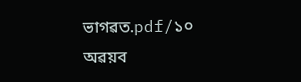ভাগৱত.pdf/১০
অৱয়ব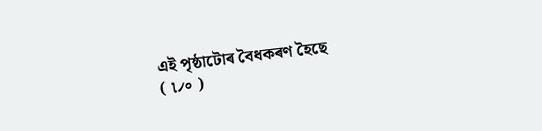এই পৃষ্ঠাটোৰ বৈধকৰণ হৈছে
( ৷৴৹ )